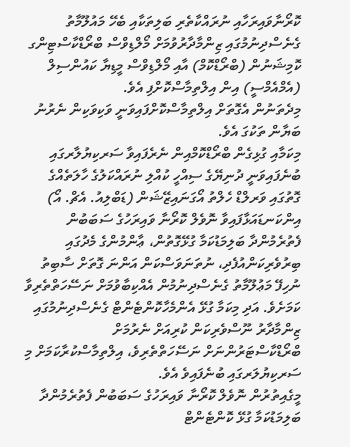ކޮރޯނާވައިރަހާއި ނުރައްކާތެރި ބަލިތަކާއި ބެހޭ މައުލޫމާތު ގެނެސްދިނުމުގައި ޒިންމާދާރުވުމަށް މޯލްޑިވްސް ބްރޯޑްކާސްޓިންގ ކޮމިޝަނުން (ބްރޯޑްކޮމް) އާއި މޯލްޑިވްސް މީޑިޔާ ކައުންސިލް (އެމްއެމްސީ) އިން އިލްތިމާސްކޮށްފި އެވެ.
މިދެތަނުން އެގޮތަށް އިލްތިމާސްކޮށްފައިވަނީ ވަކިވަކިން ނެރުނު ބަޔާން ތަކުގަ އެވެ.
މިކަމާއި ގުޅިގެން ބްރޯޑްކޮމްއިން ނެރެފައިވާ ސަރކިޔުލާރގައި ބުނެފައިވަނީ ދުނިޔޭގެ ސިއްހީ ކުއްލި ނުރައްކަލުގެ ހާލަތެއްގެ ގޮތުގައި ވަރލްޑް ހެލްތު އޯގަނައިޒޭޝަން (ޑަބްލިއު. އެޗް. އޯ) އިންކަނޑައަޅާފައިވާ ނޮވެލް ކޮރޯނާ ވައިރަހުގެ ސަބަބުން ފެތުރެމުންދާ ބަލިމަޑުކަމާ ގުޅޭގޮތުން، ޢާންމުންގެ މެދުގައި ބިރުވެރިކަންއުފެދި، ނުތަނަވަސްކަން އަންނަ ގޮތަށް ސާބިތު ނުހިފޭ މަޢުލޫމާތު ގެނެސްދިނުމުން އެއްކިބާވުމަށް ނަސޭހަތްތެރިވާ ކަމަށެވެ. އަދި މިކަމާ ގުޅޭ އެންމެހާކޮންޓެންޓް ގެނެސްދިނުމުގައި ޒިންމާދާރު ނޫސްވެރިކަން ކުރިއަށް ނެރުމަށް ބްރޯޑްކާސްޓަރުންނަށް ނަސޭހަތްތެރިވެ، އިލްތިމާސްކުރާކަމަށް މި ސަރކިޔުލަރގައި ބުނެފައިވެ އެވެ.
މީގެއިތުރުން ނޮވެލް ކޮރޯނާ ވައިރަހުގެ ސަބަބުން ފެތުރެމުންދާ ބަލިމަޑުކަމާ ގުޅޭ ކޮންޓެންޓް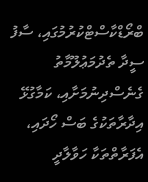ބްރޯޑްކާސްޓްކުރުމުގައި، ސާފު ސީދާ ތެދުމަޢުލޫމާތު ގެނެސްދިނުމަށާއި، ކަމާގުޅޭ އިދާރާތަކުގެ ބަސް ހޯދައި، އެފަރާތްތަކާ ހަވާލާދީ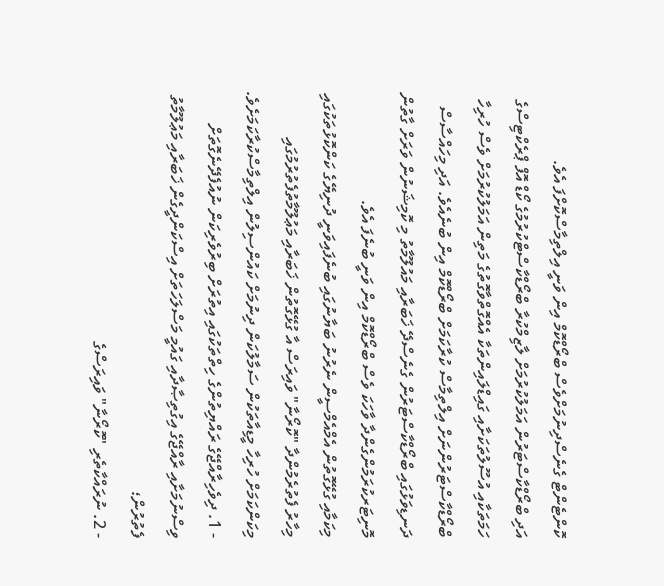ކޮންޓެންޓް ގެނެސްދިނުމަށްވެސް ބްރޯޑްކޮމް އިން ވަނީ އިލްތިމާސްކޮށްފަ އެވެ.
އަދި ބްރޯޑްކާސްޓަރުން އަމަލުކުރުމަށް ލާޒިމްކުރާ ބްރޯޑްކާސްޓްކުރުމުގެ ކޯޑް އޮފް ޕްރެކްޓިސްގެ ހަމަތަކާއި އުސޫލުތަކަށާއި ގައިޑްލައިންތަކާ އެއްގޮތްވާގޮތުގެ މަތިން އަމަލުކުރުމަށް ވެސް ހުރިހާ ބްރޯޑްކާސްޓަރުންނަށް އިލްތިމާސް ކުރާކަމަށް ބްރޯޑްކޮމް އިން ބުނެއެވެ. އަދި މިހައްސާސް ދަނޑިވަޅުގައި ބްރޯޑްކާސްޓަރުން ގެނެސްދޭ ޚަބަރާއި މައުލޫމާތު މި ކޮމިޝަނުން ވަރަށް ގާތުން މޮނިޓަރކުރަމުންގެންދާ ވާހަކަ ވެސް ބްރޯޑްކޮމް އިން ވަނީ ބުނެފަ އެވެ.
މިކަމާއި ގުޅޭގޮތުން އެމްއެމްސީން ނެރުނު ބަޔާނުގައި ބުނެފައިވަނީ ދުނިޔޭގެ ކަންކޮޅުތަކުގައި މިހާރު ފެތުރެމުންދާ "ކޮރޯނާ" ވައިރަސް އާ ގުޅޭގޮތުން ޚަބަރާއި މަޢުލޫމާތުފެތުރުމުގައި މިކަންކަމަށް ހުރިހާ މީޑިއާތަކުން ސަމާލުކަން ދިނުމަށް ކައުންސިލުން އިލްތިމާސްކުރާކަމަށެވެ.
- 1. ދިވެހިރާއްޖޭގެ ރައްޔިތުންގެ ހިތްތަކުގައި އިތުރަށް ބިރުވެރިކަން ނުއުފެދޭނެގޮތަށް ވިސްނުމަށާއި ރާއްޖޭގެ އިގުތިޞާދާއި ގައުމީ މަސްލަހަތަށް އިސްކަންދީގެން ޚަބަރާއި މަޢުލޫމާތު ފެތުރުން؛
- 2. ނުރައްކާތެރި "ކޮރޯނާ" ވައިރަސްގެ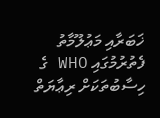ޚަބަރާއި މަޢުލޫމާތު ފެތުރުމުގައި WHO ގެ ހިސާބުތަކަށް ރިޢާޔަތް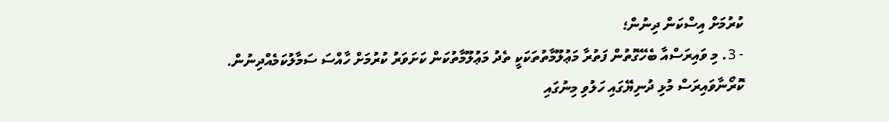ކުރުމަށް އިސްކަން ދިނުން؛
- 3. މި ވައިރަސްއާ ބެހޭގޮތުން ފަތުރާ މަޢުލޫމާތުތަކަކީ ތެދު މަޢުލޫމާތުކަން ކަށަވަރު ކުރުމަށް ހާއްސަ ސަމާލުކަމެއްދިނުން.
ކޮރޯނާވައިރަސް މުޅި ދުނިޔޭގައި ހަލުވި މިނުގައި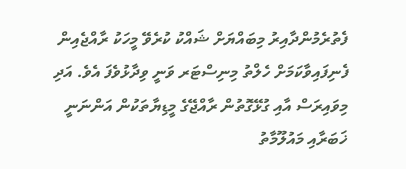ފެތުރެމުންދާއިރު މިބައްޔަށް ޝައްކު ކުރެވޭ މީހަކު ރާއްޖެއިން ފެނިފައިވާކަމަށް ހެލްތު މިނިސްޓަރ ވަނީ ވިދާޅުވެފަ އެވެ. އަދި މިވައިރަސް އާއި ގުޅޭގޮތުން ރާއްޖޭގެ މީޑިޔާތަކުން އަންނަނީ ޚަބަރާއި މައުލޫމާތު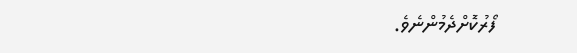ފޯރުކޮށްދެމުންނެވެ.